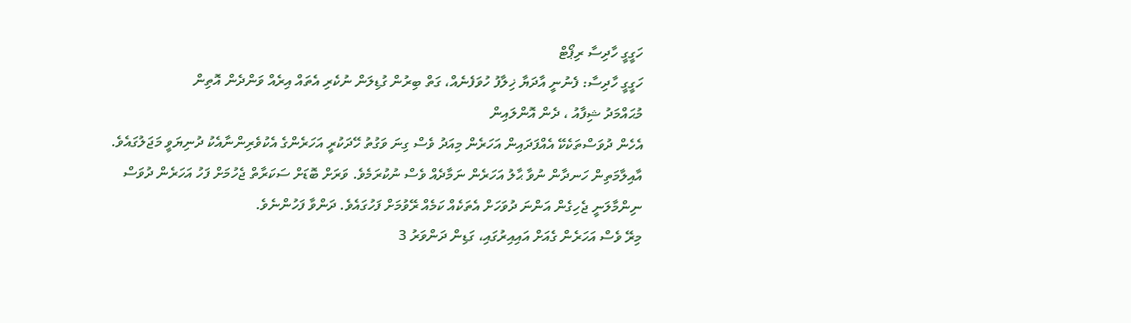ހަގީގީ ހާދިސާ ރިޕޯޓް
ހަގީގީ ހާދިސާ: ފެނުނީ އާދަޔާ ޚިލާފު ހުވަފެނެއް، ގަތް ބިރުން ގުޑިލަން ނުކެރި އެތައް އިރެއް ވަންދެން އޮތިން
މުޙައްމަދު ޝިފާއު ، ދެން އޮންލައިން
އެހެން ދުވަސްތަކެކޭ އެއްފަދައިން އަހަރެން މިއަދު ވެސް ގިނަ ވަގުތު ހޭދަކުރީ އަހަރެންގެ އެކުވެރިންނާއެކު ދުނިޔަވީ މަޖަލުގައެވެ. އާއިލާމަތިން ހަނދާން ނުވާ ޙާލު އަހަރެން ނަމާދެއް ވެސް ނުކުރަމެވެ. ވަރަށް ބޮޑަށް ސަކަރާތް ޖެހުމަށް ފަހު އަހަރެން ދުވަސް ނިންމާލަނީ ޖެހިގެން އަންނަ ދުވަހަށް އެތަކެއް ކަމެއް ރޭވުމަށް ފަހުގައެވެ. ދަންވާ ފަހުންނެވެ.
މިރޭ ވެސް އަހަރެން ގެއަށް އައިއިރުގައި، ގަޑިން ދަންވަރު 3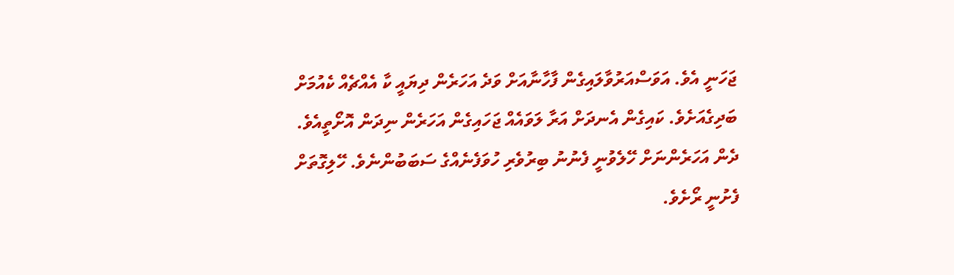ޖަހަނީ އެވެ. އަވަސްއަރުވާލައިގެން ފާހާނާއަށް ވަދެ އަހަރެން ދިޔައީ ކާ އެއްޗެއް ކެއުމަށް ބަދިގެއަށެވެ. ކައިގެން އެނދަށް އަރާ ލަވައެއް ޖަހައިގެން އަހަރެން ނިދަން އޮށޯތީއެވެ. ދެން އަހަރެންނަށް ހޭލެވުނީ ފެނުނު ބިރުވެރި ހުވަފެނެއްގެ ސަބަބުންނެވެ. ހޭލިގޮތަށް ފެށުނީ ރޯށެވެ.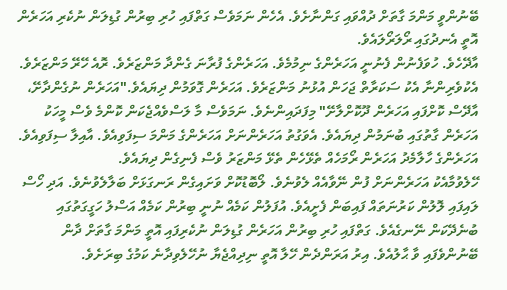ބޭނުންވީ މަންމަ ގާތަށް ދުއްވައި ގަންނާށެވެ. އެހެން ނަމަވެސް ގަތްފައި ހުރި ބިރުން ގުޑިލަން ނުކެރި އަހަރެން އޮތީ އެނދުގައި ރޯލަރޯލައެވެ.
އާދޭހެވެ. ހުވަފެނުން ފެނުނީ އަހަރެންގެ ނިމުމެވެ. އަހަރެންގެ ފުރާނަ ގެންދާ މަންޒަރެވެ. ރޮއެ ހޭރޭ މަންޒަރެވެ. އެކުވެރިންނާ އެކު ސަކަރާތް ޖަހަން އުޅުނު މަންޒަރެވެ. އަހަރެން ގޮވަމުން ދިޔައެވެ."އަހަރެން ނުގެންދާށޭ، އާދޭސް ކޮށްފައި އަހަރެން ދޫކޮށްލާށޭ" މިފަދައިންނެވެ. ނަމަވެސް މާ ލަސްވެއްޖެކަން ކޮންމެ ވެސް މީހަކު އަހަރެން ގާތުގައި ބުނަމުން ދިޔައެވެ. އެވަގުތު އަހަރެންނަށް އަހަރެންގެ މަންމަ ސިފަވިއެވެ. އާއިލާ ސިފަވިއެވެ. އަހަރެންގެ ހާލާމެދު އަހަރެން ރޯމަހެއް ތެޅޭހެން ތެޅޭ މަންޒަރު ވެސް ފެނިގެން ދިޔައެވެ.
ހޭލެވުމާއެކު އަހަރެންނަށް ފުން ނޭވާއެއް ލެވުނެވެ. ލޯބޮޑުކޮށް ވަށައިގެން ރަނގަޅަށް ބަލާލެވުނެވެ. އަދި ހޯސް ލައިފައި ލޮލުން ކަރުނަތައް ފައިބަން ފެށީއެވެ. އުފަލުން ކަމެއް ނުނީ ބިރުން ކަމެއް އަސްލު ހަގީގަތުގައި ބުނެދޭކަން ނޭނގެއެވެ. ގަތްފައި ހުރި ބިރުން އަހަރެން ގުޑިލަން ނުކެރިފައި އޮތީ މަންމަ ގާތަށް ދާން ބޭނުންވެފައި ވާ ޙާލުއެވެ. އިރު އަރަންދެން ހޭލާ އޮތީ ނިދިއްޖެޔާ ނުހޭލެވިދާނެ ކަމުގެ ބިރަށެވެ.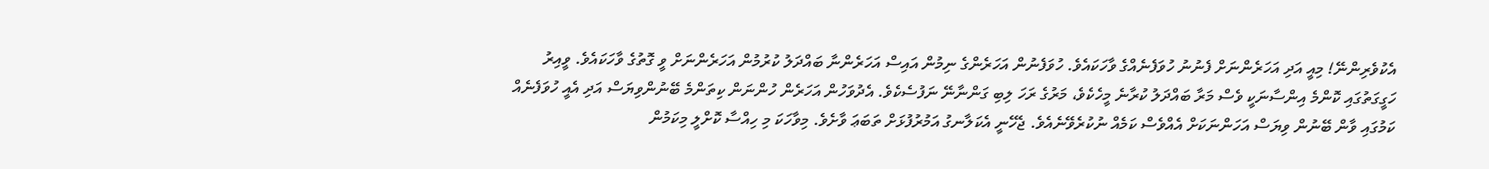އެކުވެރިންނޭ! މިއީ އަދި އަހަރެންނަށް ފެނުނު ހުވަފެނެއްގެ ވާހަކައެވެ. ހުވަފެނުން އަހަރެންގެ ނިމުން އައިސް އަހަރެންނާ ބައްދަލު ކުރުމުން އަހަރެންނަށް ވީ ގޮތުގެ ވާހަކައެވެ. ވީއިރު ހަގީގަތުގައި ކޮންމެ އިންސާނަކީ ވެސް މަރާ ބައްދަލު ކުރާނެ މީހެކެވެ، މަރުގެ ރަހަ ލިބި ގަންނާނޭ ނަފުސެކެވެ. އެދުވަހުން އަހަރެން ހުންނަން ކިތަންމެ ބޭނުންވިޔަސް އަދި އެއީ ހުވަފެނެއް ކަމުގައި ވާން ބޭނުން ވިޔަސް އަހަންނަކަށް އެއްވެސް ކަމެއް ނުކުރެވޭނެއެވެ. ޖެހޭނީ އެކަލާނގު އަމުރުފުޅަށް ތަބަޢަ ވާށެވެ. މިވާހަކަ މި ހިއްސާ ކޮށްލީ މިކަމުން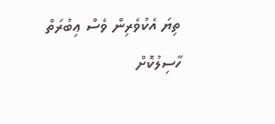ތިޔަ އެކުވެރިން ވެސް ޢިބުރަތް ހާސިލުކޮށް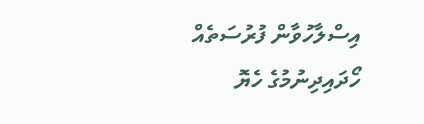އިސްލާހުވާން ފުރުސަތެއް ހޯދައިދިނުމުގެ ހެޔޮ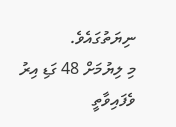ނިޔަތުގައެވެ.
މި ލިޔުމަށް 48 ގަޑި އިރު ވެފައިވާތީ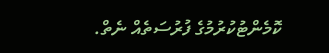ކޮމެންޓުކުރުމުގެ ފުރުސަތެއް ނެތް.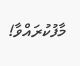މާފުކުރައްވާ!